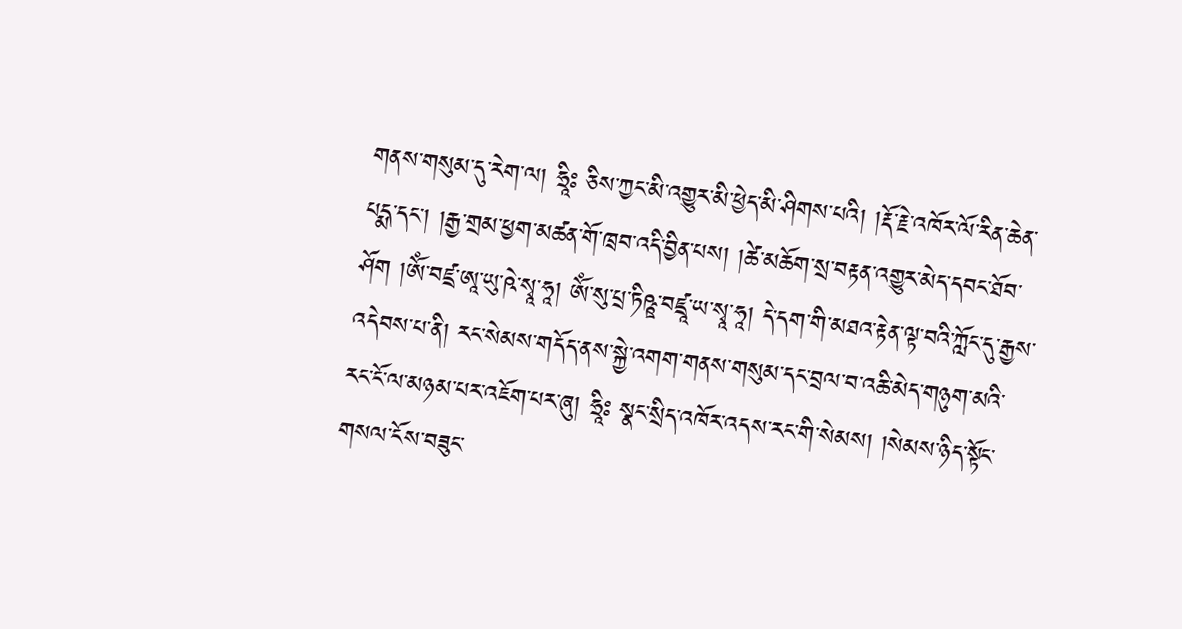གནས་གསུམ་དུ་རེག་ལ། ཧྲཱིཿ ཅིས་ཀྱང་མི་འགྱུར་མི་ཕྱེད་མི་ཤིགས་པའི། །རྡོ་རྗེ་འཁོར་ལོ་རིན་ཆེན་པདྨ་དང་། །རྒྱ་གྲམ་ཕྱག་མཚན་གོ་ཁྲབ་འདི་བྱིན་པས། །ཚེ་མཆོག་སྲ་བརྟན་འགྱུར་མེད་དབང་ཐོབ་ཤོག །ཨོཾ་བཛྲ་ཨཱ་ཡུ་ཥེ་སྭཱ་ཧཱ། ཨོཾ་སུ་པྲ་ཏིཥྛ་བཛྲཱ་ཡ་སྭཱ་ཧཱ། དེ་དག་གི་མཐའ་རྟེན་ལྟ་བའི་ཀློང་དུ་རྒྱས་འདེབས་པ་ནི། རང་སེམས་གདོད་ནས་སྐྱེ་འགག་གནས་གསུམ་དང་བྲལ་བ་འཆི་མེད་གཉུག་མའི་རང་ངོ་ལ་མཉམ་པར་འཇོག་པར་ཞུ། ཧྲཱིཿ སྣང་སྲིད་འཁོར་འདས་རང་གི་སེམས། །སེམས་ཉིད་སྟོང་གསལ་ངོས་བཟུང་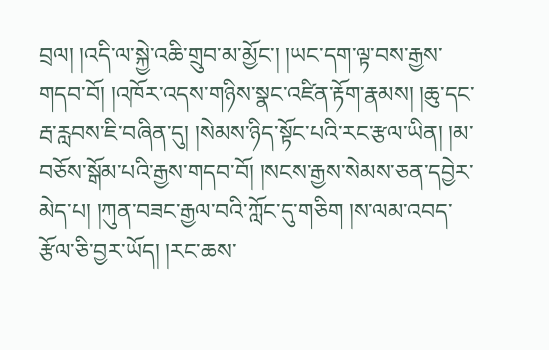བྲལ། །འདི་ལ་སྐྱེ་འཆི་གྲུབ་མ་མྱོང་། །ཡང་དག་ལྟ་བས་རྒྱས་གདབ་བོ། །འཁོར་འདས་གཉིས་སྣང་འཛིན་རྟོག་རྣམས། །ཆུ་དང་རྦ་རླབས་ཇི་བཞིན་དུ། །སེམས་ཉིད་སྟོང་པའི་རང་རྩལ་ཡིན། །མ་བཅོས་སྒོམ་པའི་རྒྱས་གདབ་བོ། །སངས་རྒྱས་སེམས་ཅན་དབྱེར་མེད་པ། །ཀུན་བཟང་རྒྱལ་བའི་ཀློང་དུ་གཅིག །ས་ལམ་འབད་རྩོལ་ཅི་བྱར་ཡོད། །རང་ཆས་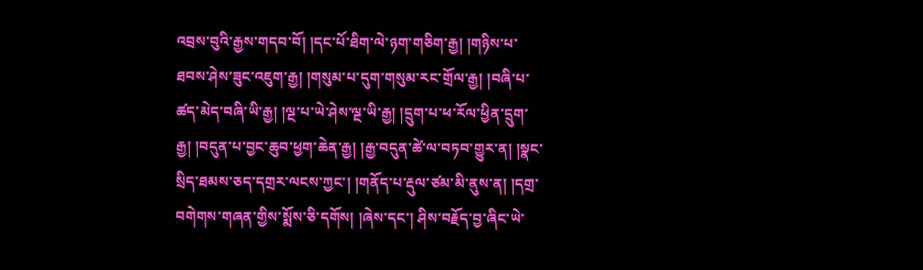འབྲས་བུའི་རྒྱས་གདབ་བོ། །དང་པོ་ཐིག་ལེ་ཉག་གཅིག་རྒྱ། །གཉིས་པ་ཐབས་ཤེས་ཟུང་འཇུག་རྒྱ། །གསུམ་པ་དུག་གསུམ་རང་གྲོལ་རྒྱ། །བཞི་པ་ཚད་མེད་བཞི་ཡི་རྒྱ། །ལྔ་པ་ཡེ་ཤེས་ལྔ་ཡི་རྒྱ། །དྲུག་པ་ཕ་རོལ་ཕྱིན་དྲུག་རྒྱ། །བདུན་པ་བྱང་ཆུབ་ཕྱག་ཆེན་རྒྱ། །རྒྱ་བདུན་ཚེ་ལ་བཏབ་གྱུར་ན། །སྣང་སྲིད་ཐམས་ཅད་དགྲར་ལངས་ཀྱང་། །གནོད་པ་རྡུལ་ཙམ་མི་ནུས་ན། །དགྲ་བགེགས་གཞན་གྱིས་སྨོས་ཅི་དགོས། །ཞེས་དང་། ཤིས་བརྗོད་བྱ་ཞིང་ཡེ་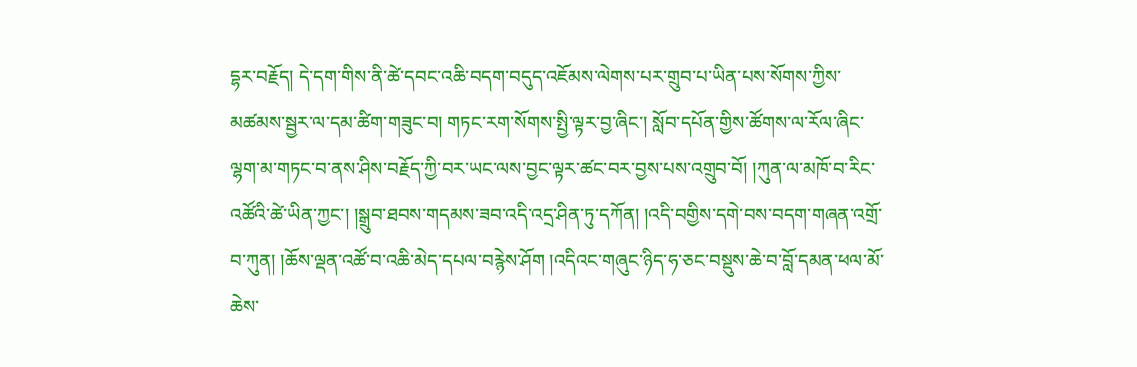དྷར་བརྗོད། དེ་དག་གིས་ནི་ཚེ་དབང་འཆི་བདག་བདུད་འཇོམས་ལེགས་པར་གྲུབ་པ་ཡིན་པས་སོགས་ཀྱིས་མཚམས་སྦྱར་ལ་དམ་ཚིག་གཟུང་བ། གཏང་རག་སོགས་སྤྱི་ལྟར་བྱ་ཞིང་། སློབ་དཔོན་གྱིས་ཚོགས་ལ་རོལ་ཞིང་ལྷག་མ་གཏང་བ་ནས་ཤིས་བརྗོད་ཀྱི་བར་ཡང་ལས་བྱང་ལྟར་ཚང་བར་བྱས་པས་འགྲུབ་བོ། །ཀུན་ལ་མཁོ་བ་རིང་འཚོའི་ཚེ་ཡིན་ཀྱང་། །སྒྲུབ་ཐབས་གདམས་ཟབ་འདི་འདྲ་ཤིན་ཏུ་དཀོན། །འདི་བགྱིས་དགེ་བས་བདག་གཞན་འགྲོ་བ་ཀུན། །ཆོས་ལྡན་འཚོ་བ་འཆི་མེད་དཔལ་བརྙེས་ཤོག །འདིའང་གཞུང་ཉིད་ཧ་ཅང་བསྡུས་ཆེ་བ་བློ་དམན་ཕལ་མོ་ཆེས་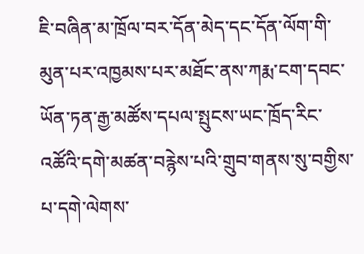ཇི་བཞིན་མ་ཁྲོལ་བར་དོན་མེད་དང་དོན་ལོག་གི་མུན་པར་འཁྱམས་པར་མཐོང་ནས་ཀརྨ་ངག་དབང་ཡོན་ཏན་རྒྱ་མཚོས་དཔལ་སྤུངས་ཡང་ཁྲོད་རིང་འཚོའི་དགེ་མཚན་བརྙེས་པའི་གྲུབ་གནས་སུ་བགྱིས་པ་དགེ་ལེགས་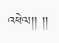འཕེལ།། །།